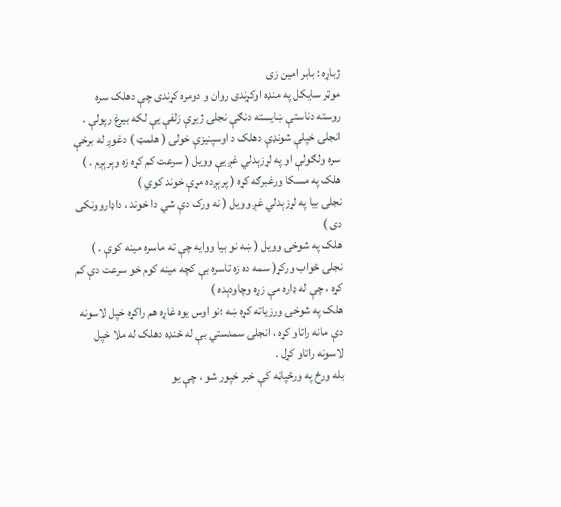ژباړه : بابر امين زى
موټر سايکل په منډه اوکړندى روان و دومره کړندى چې دهلک سره روسته دناستې ښايسته دنګې نجلۍ ژيړې زلفې يې لکه بيرغ رپولې .
انجلۍ خپلې شونډې دهلک د اوسپنيزې خولۍ ( هلمټ ) دغوږ له برخې سره ولګولې او په لړزېدلي غږ يې وويل ( سرعت کم کړه زه وېرېږم . )
هلک په مسکا ورغبرګه کړه ( پرېږده مړې خوند کوي )
نجلۍ بيا په لړزېدلي غږ وويل ( نه ورک دې شي دا خوند ، داډاروونکى دى )
هلک په شوخۍ وويل ( ښه نو بيا ووايه چې ته ماسره مينه کوې . )
نجلۍ ځواب ورکړ( سمه ده زه تاسره بې کچه مينه کوم خو سرعت دې کم کړه ، چې له ډاره مې زړه وچاودېده )
هلک په شوخۍ ورزياته کړه ښه ؛نو اوس يوه غاړه هم راکړه خپل لاسونه دې مانه راتاو کړه ، انجلۍ سمدستي بې له ځنډه دهلک له ملا خپل لاسونه راتاو کړل .
بله ورځ په ورځپاڼه کې خبر خپور شو ، چې يو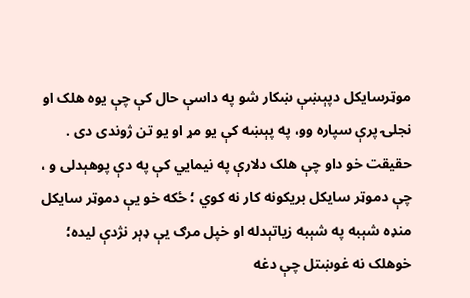موټرسايکل دپېښې ښکار شو په داسې حال کې چې يوه هلک او نجلۍ پرې سپاره وو، په پېښه کې يو مړ او يو تن ژوندى دى .
حقيقت خو داو چې هلک دلارې په نيمايي کې په دې پوهېدلى و ، چې دموټر سايکل بريکونه کار نه کوي ؛ ځکه خو يې دموټر سايکل منډه شېبه په شېبه زياتېدله او خپل مرګ يې ډېر نژدې ليده؛ خوهلک نه غوښتل چې دغه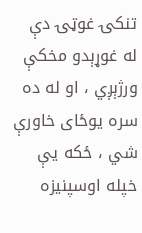تنکۍ غوټۍ دې له غوړېدو مخکې ورژېږي ، او له ده سره يوځاى خاورې شي ، ځکه يې خپله اوسپنيزه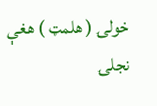خولۍ ( هلمټ ) هغې نجلۍ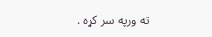ته ورپه سر کړه .